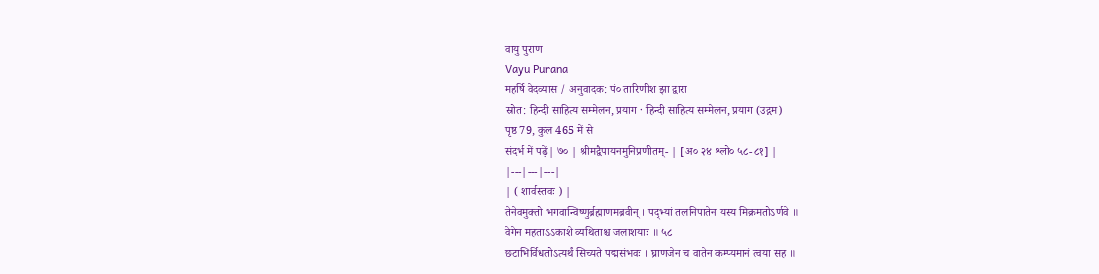वायु पुराण
Vayu Purana
महर्षि वेदव्यास / अनुवादक: पं० तारिणीश झा द्वारा
स्रोत: हिन्दी साहित्य सम्मेलन, प्रयाग · हिन्दी साहित्य सम्मेलन, प्रयाग (उद्गम)
पृष्ठ 79, कुल 465 में से
संदर्भ में पढ़ें| ७० | श्रीमद्वैपायनमुनिप्रणीतम्- | [अ० २४ श्लो० ५८-८१] |
|---|---|---|
| ( शार्वस्तवः ) |
तेनेवमुक्तो भगवान्विष्णुर्ब्रह्माणमब्रवीन् । पद्भ्यां तलनिपातेन यस्य मिक्रमतोऽर्णवे ॥
वेगेन महताऽऽकाशे व्यथिताश्च जलाशयाः ॥ ५८
छटाभिर्विधतोऽत्यर्थं सिच्यते पद्मसंभवः । घ्राणजेन च वातेन कम्प्यमानं त्वया सह ॥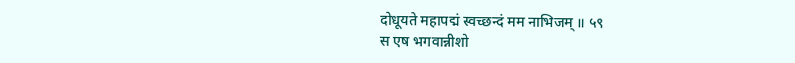दोधूयते महापद्मं स्वच्छन्दं मम नाभिजम् ॥ ५९
स एष भगवान्नीशो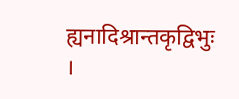ह्यनादिश्रान्तकृद्विभुः ।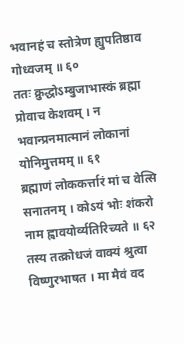भवानहं च स्तोत्रेण ह्युपतिष्ठाव गोध्वजम् ॥ ६०
ततः क्रुद्धोऽम्बुजाभास्कं ब्रह्मा प्रोवाच केशवम् । न भवान्प्रनमात्मानं लोकानां योनिमुत्तमम् ॥ ६१
ब्रह्माणं लोककर्त्तारं मां च वेत्सि सनातनम् । कोऽयं भोः शंकरो नाम ह्वावयोर्व्यतिरिच्यते ॥ ६२
तस्य तत्क्रोधजं वाक्यं श्रुत्वा विष्णुरभाषत । मा मैवं वद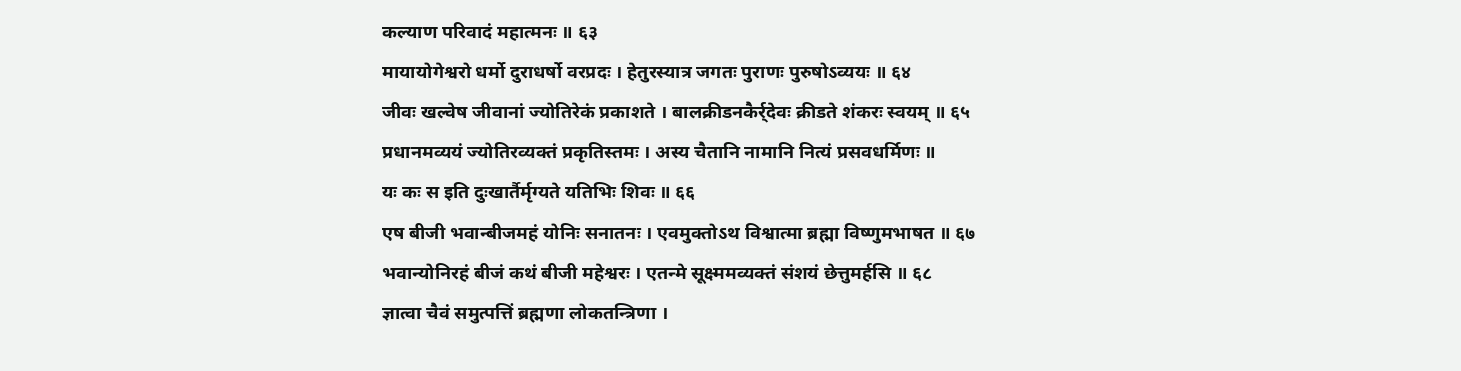कल्याण परिवादं महात्मनः ॥ ६३
मायायोगेश्वरो धर्मो दुराधर्षो वरप्रदः । हेतुरस्यात्र जगतः पुराणः पुरुषोऽव्ययः ॥ ६४
जीवः खल्वेष जीवानां ज्योतिरेकं प्रकाशते । बालक्रीडनकैर्र्देवः क्रीडते शंकरः स्वयम् ॥ ६५
प्रधानमव्ययं ज्योतिरव्यक्तं प्रकृतिस्तमः । अस्य चैतानि नामानि नित्यं प्रसवधर्मिणः ॥
यः कः स इति दुःखार्तैर्मृग्यते यतिभिः शिवः ॥ ६६
एष बीजी भवान्बीजमहं योनिः सनातनः । एवमुक्तोऽथ विश्वात्मा ब्रह्मा विष्णुमभाषत ॥ ६७
भवान्योनिरहं बीजं कथं बीजी महेश्वरः । एतन्मे सूक्ष्ममव्यक्तं संशयं छेत्तुमर्हसि ॥ ६८
ज्ञात्वा चैवं समुत्पत्तिं ब्रह्मणा लोकतन्त्रिणा ।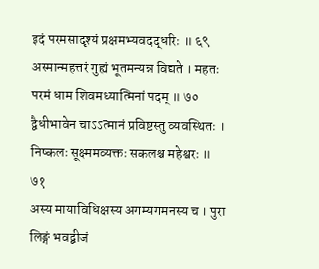इदं परमसादृश्यं प्रक्षमभ्यवदद्धरिः ॥ ६९
अस्मान्महत्तरं गुह्यं भूतमन्यन्न विद्यते । महतः परमं धाम शिवमध्यात्मिनां पदम् ॥ ७०
द्वैधीभावेन चाऽऽत्मानं प्रविष्टस्तु व्यवस्थितः । निष्कलः सूक्ष्ममव्यक्तः सकलश्च महेश्वरः ॥ ७१
अस्य मायाविधिक्षस्य अगम्यगमनस्य च । पुरा लिङ्गं भवद्बीजं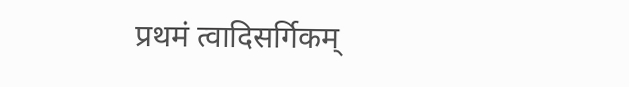प्रथमं त्वादिसर्गिकम्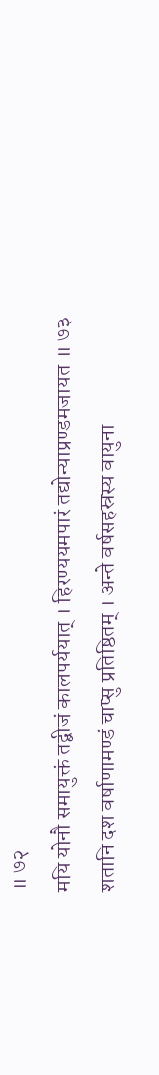॥ ७२
मयि योनौ समायुक्तं तद्बीजं कालपर्ययात् । हिरण्ययमपारं तद्योन्याप्रण्डमजायत ॥ ७३
शतानि दश वर्षाणामण्डं चाप्सु प्रतिष्ठितम् । अन्ते वर्षसहस्रस्य वायुना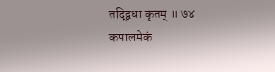तद्द्विधा कृतम् ॥ ७४
कपालमेकं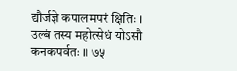द्यौर्जज्ञे कपालमपरं क्षितिः । उल्बं तस्य महोत्सेधं योऽसौ कनकपर्वतः ॥ ७५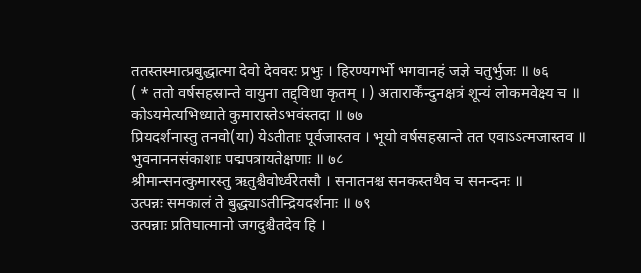ततस्तस्मात्प्रबुद्धात्मा देवो देववरः प्रभुः । हिरण्यगर्भो भगवानहं जज्ञे चतुर्भुजः ॥ ७६
( * ततो वर्षसहस्रान्ते वायुना तद्द्विधा कृतम् । ) अतारार्केंन्दुनक्षत्रं शून्यं लोकमवेक्ष्य च ॥
कोऽयमेत्यभिध्याते कुमारास्तेऽभवंस्तदा ॥ ७७
प्रियदर्शनास्तु तनवो(या) येऽतीताः पूर्वजास्तव । भूयो वर्षसहस्रान्ते तत एवाऽऽत्मजास्तव ॥
भुवनाननसंकाशाः पद्मपत्रायतेक्षणाः ॥ ७८
श्रीमान्सनत्कुमारस्तु ऋतुश्चैवोर्ध्वरेतसौ । सनातनश्च सनकस्तथैव च सनन्दनः ॥
उत्पन्नः समकालं ते बुद्ध्याऽतीन्द्रियदर्शनाः ॥ ७९
उत्पन्नाः प्रतिघात्मानो जगदुश्चैतदेव हि ।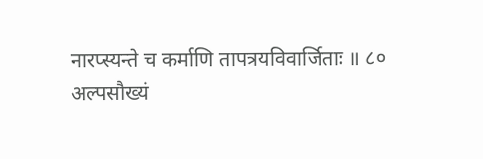नारप्स्यन्ते च कर्माणि तापत्रयविवार्जिताः ॥ ८०
अल्पसौख्यं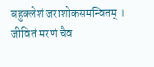बहुक्लेशं जराशोकसमन्वितम् । जीवितं मरणं चैव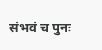संभवं च पुनः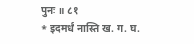पुनः ॥ ८१
* इदमर्धं नास्ति ख. ग. घ.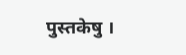पुस्तकेषु ।